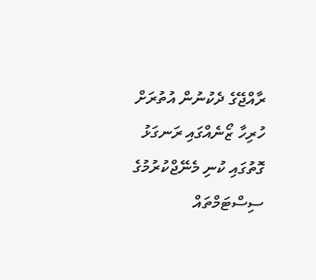ރާއްޖޭގެ ދެކުނުން އުތުރަށް ހުރިހާ ޒޯނެއްގައި ރަނގަޅު ގޮތުގައި ކުނި މެނޭޖްކުރުމުގެ ސިސްޓަމްތައް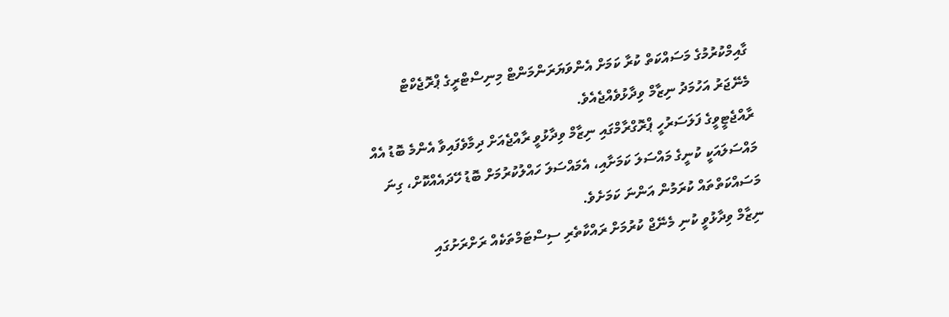ގާއިމްކުރުމުގެ މަސައްކަތް ކުރާ ކަމަށް އެންވަޔަރަންމަންޓް މިނިސްޓްރީގެ ޕްރޮޖެކްޓް މެނޭޖަރު އަހުމަދު ނިޒާމް ވިދާޅުވެއްޖެއެވެ.
ރާއްޖެޓީވީގެ ފަލަސަރުހީ ޕްރޮގްރާމްގައި ނިޒާމް ވިދާޅުވީ ރާއްޖެއަށް ދިމާވެފައިވާ އެންމެ ބޮޑު އެއް މައްސަލައަކީ ކުނީގެ މައްސަލަ ކަމަށާއި، އެމައްސަލަ ހައްލުކުރުމަށް ބޮޑު ހޭދައެއްކޮށް، ގިނަ މަސައްކަތްތައް ކުރަމުން އަންނަ ކަމަށެވެ.
ނިޒާމް ވިދާޅުވީ ކުނި މެނޭޖް ކުރުމަށް ރައްކާތެރި ސިސްޓަމްތަކެއް ރަށްރަށުގައި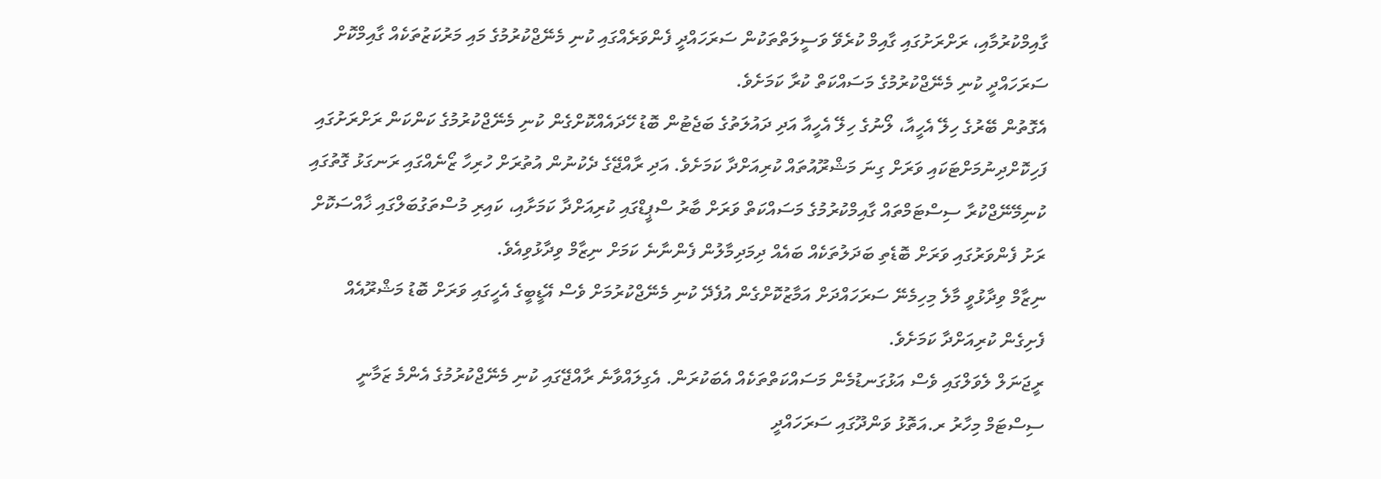ގާއިމްކުރުމާއި، ރަށްރަށުގައި ގާއިމް ކުރެވޭ ވަސީލަތްތަކުން ސަރަހައްދީ ފެންވަރެއްގައި ކުނި މެނޭޖްކުރުމުގެ މައި މަރުކަޒުތަކެއް ގާއިމްކޮށް ސަރަހައްދީ ކުނި މެނޭޖްކުރުމުގެ މަސައްކަތް ކުރާ ކަމަށެވެ.
އެގޮތުން ބޭރުގެ ހިލޭ އެހީއާ، ލޯނުގެ ހިލޭ އެހީއާ އަދި ދައުލަތުގެ ބަޖެޓުން ބޮޑު ހޭދައެއްކޮށްގެން ކުނި މެނޭޖްކުރުމުގެ ކަންކަން ރަށްރަށުގައި ފަހިކޮށްދިނުމަށްޓަކައި ވަރަށް ގިނަ މަޝްރޫއުތައް ކުރިއަށްދާ ކަމަށެވެ. އަދި ރާއްޖޭގެ ދެކުނުން އުތުރަށް ހުރިހާ ޒޯނެއްގައި ރަނގަޅު ގޮތުގައި ކުނިމޭނޭޖްކުރާ ސިސްޓަމްތައް ގާއިމްކުރުމުގެ މަސައްކަތް ވަރަށް ބާރު ސްޕީޑްގައި ކުރިއަށްދާ ކަމަށާއި، ކައިރި މުސްތަގުބަލްގައި ޚާއްސަކޮށް ރަށު ފެންވަރުގައި ވަރަށް ބޮޑެތި ބަދަލުތަކެއް ބައެއް ދިމަދިމާލުން ފެންނާނެ ކަމަށް ނިޒާމް ވިދާޅުވިއެވެ.
ނިޒާމް ވިދާޅުވީ މާލެ މިހިމެނޭ ސަރަހައްދަށް އަމާޒުކޮށްގެން އުފެދޭ ކުނި މެނޭޖްކުރުމަށް ވެސް އޭޑީބީގެ އެހީގައި ވަރަށް ބޮޑު މަޝްރޫއެއް ފެށިގެން ކުރިއަށްދާ ކަމަށެވެ.
ރީޖަނަލް ލެވަލްގައި ވެސް އަޅުގަނޑުމެން މަސައްކަތްތަކެއް އެބަކުރަން. އެގިލައްވާނެ ރާއްޖޭގައި ކުނި މެނޭޖްކުރުމުގެ އެންމެ ޒަމާނީ ސިސްޓަމް މިހާރު ރ.އަތޮޅު ވަންދޫގައި ސަރަހައްދީ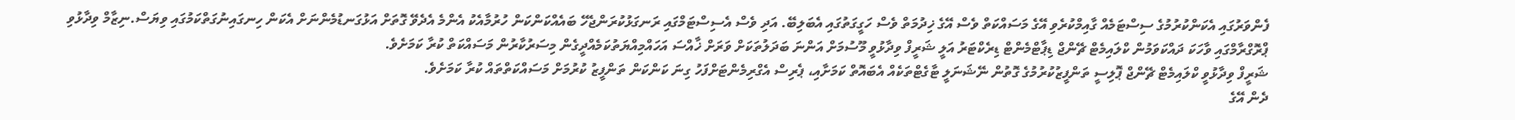ފެންވަރުގައި އެކަންކުރުމުގެ ސިސްޓަމެއް ގާއިމްކުރެވި އޭގެ މަސައްކަތް ވެސް އޭގެ ޚިދުމަތް ވެސް ހަގީގަތުގައި އެބަލިބޭ. އަދި ވެސް އެސިސްޓަމްގައި ރަނގަޅުކުރަންޖެހޭ ބައެއްކަންކަން ހުރުމާއެކު އެންމެ އެދެވޭ ގޮތަށް އަޅުގަނޑުމެންނަށް އެކަން ހިނގައިނުގަތްކަމުގައި ވިޔަސް.ނިޒާމް ވިދާޅުވި
ޕްރޮގްރާމްގައި ވާހަކަ ދައްކަވަމުން ކްލައިމެޓް ޗޭންޖް ޑިޕާޓްމެންޓް ޑިރެކްޓަރު އަލީ ޝަރީފް ވިދާޅުވީ މޫސުމަށް އަންނަ ބަދަލުތަކަށް ވަރަށް ޚާއްސަ އަހައްމިއްޔަތުކަމެއްދީގެން މިސަރުކާރުން މަސައްކަތް ކުރާ ކަމަށެވެ.
ޝަރީފް ވިދާޅުވީ ކްލައިމެޓް ޗޭންޖް ޕޮލިސީ ތަންފީޒުކުރުމުގެ ގޮތުން ނޭޝަނަލީ ޓާގެޓްތަކެއް އެބައޮތް ކަމަށާއި، ޕެރިސް އެގްރިމެންޓަށްފަހު ގިނަ ކަންކަން ތަންފީޒު ކުރުމަށް މަސައްކަތްތައް ކުރާ ކަމަށެވެ.
ދެން އޭގެ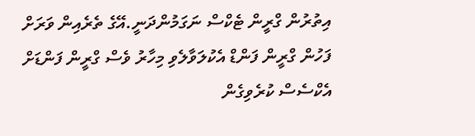އިތުރުން ގްރީން ޓެކްސް ނަގަމުންދަނީ.އޭގެ ތެރެއިން ވަރަށް ފަހުން ގްރީން ފަންޑް އެކުލަވާލެވި މިހާރު ވެސް ގްރީން ފަންޑަށް އެކްސެސް ކުރެވިގެން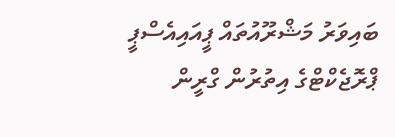ބައިވަރު މަޝްރޫއުތައް ޕީއައިއެސްޕީ ޕްރޮޖެކްޓްގެ އިތުރުން ގްރީން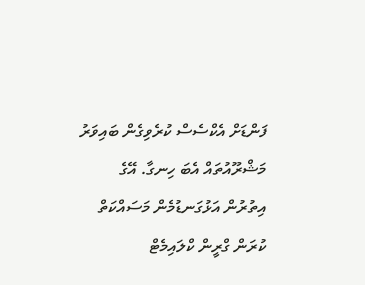ފަންޑަށް އެކްސެސް ކުރެވިގެން ބައިވަރު މަޝްރޫއުތައް އެބަ ހިނގާ. އޭގެ އިތުރުން އަޅުގަނޑުމެން މަސައްކަތް ކުރަން ގްރީން ކްލައިމެޓް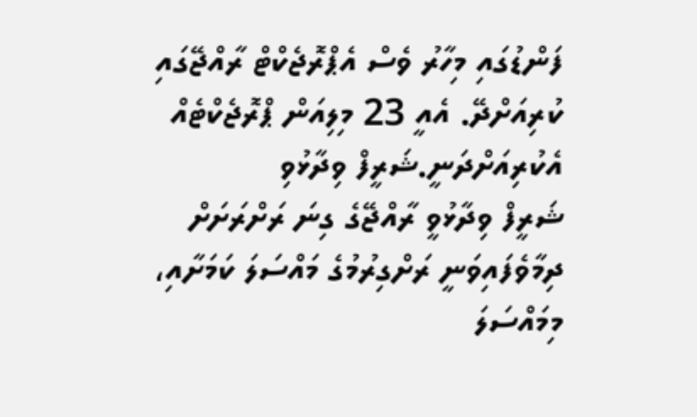ފަންޑުގައި މިހާރު ވެސް އެޕްރޮޖެކްޓް ރާއްޖޭގައި ކުރިއަށްދޭ. އެއީ 23 މިލިއަން ޕްރޮޖެކްޓެއް އެކުރިއަށްދަނީ.ޝަރީފް ވިދާޅުވި
ޝަރީފް ވިދާޅުވީ ރާއްޖޭގެ ގިނަ ރަށްރަށަށް ދިމާވެފައިވަނީ ރަށްގިރުމުގެ މައްސަލަ ކަމަށާއި، މިމައްސަލަ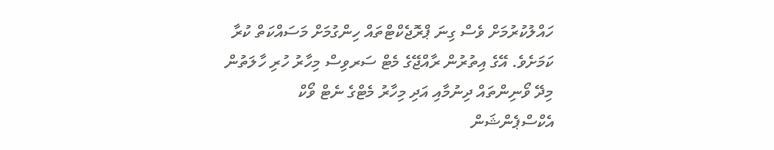ހައްލުކުރުމަށް ވެސް ގިނަ ޕްރޮޖެކްޓްތައް ހިންގުމަށް މަސައްކަތް ކުރާ ކަމަށެވެ. އޭގެ އިތުރުން ރާއްޖޭގެ މެޓް ސަރވިސް މިހާރު ހުރި ހާލަތުން މިދޭ ވޯނިންތައް ދިނުމާއި އަދި މިހާރު މެޓްގެ ނެޓް ވޯކް އެކްސްޕެންޝަން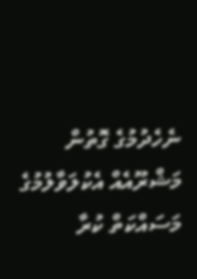ނެހެދުމުގެ ގޮތުން މަޝްރޫއެއް އެކުލަވާލުމުގެ މަސައްކަތް ކުރާ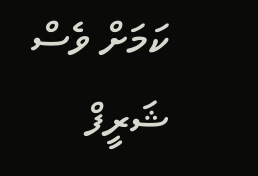ކަމަށް ވެސް ޝަރީފް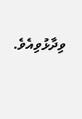ވިދާޅުވިއެވެ.